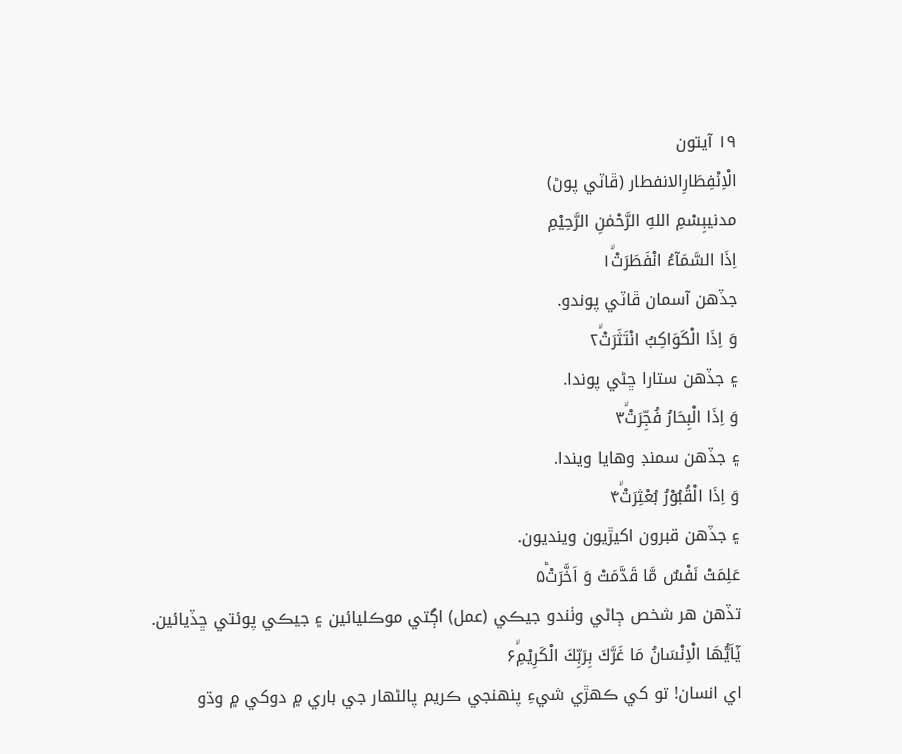١٩ آيتون
الْاِنْفِطَارِالانفطار (ڦاٽي پوڻ)
مدنيبِسْمِ اللهِ الرَّحْمٰنِ الرَّحِيْمِ
اِذَا السَّمَآءُ انْفَطَرَتْۙ۱
جڏهن آسمان ڦاٽي پوندو.
وَ اِذَا الْكَوَاكِبُ انْتَثَرَتْۙ۲
۽ جڏهن ستارا ڇڻي پوندا.
وَ اِذَا الْبِحَارُ فُجِّرَتْۙ۳
۽ جڏهن سمنڊ وهايا ويندا.
وَ اِذَا الْقُبُوْرُ بُعْثِرَتْۙ۴
۽ جڏهن قبرون اکيڙيون وينديون.
عَلِمَتْ نَفْسٌ مَّا قَدَّمَتْ وَ اَخَّرَتْؕ۵
تڏهن هر شخص ڄاڻي وٺندو جيڪي (عمل) اڳتي موڪليائين ۽ جيڪي پوئتي ڇڏيائين.
یٰۤاَیُّهَا الْاِنْسَانُ مَا غَرَّكَ بِرَبِّكَ الْكَرِیْمِۙ۶
اي انسان! تو کي ڪهڙي شيءِ پنهنجي ڪريم پالڻهار جي باري ۾ دوکي ۾ وڌو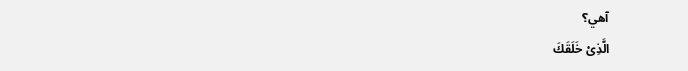آهي؟
الَّذِیْ خَلَقَكَ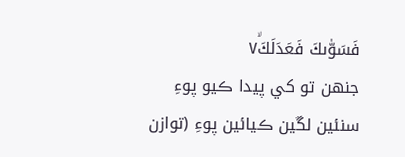فَسَوّٰىكَ فَعَدَلَكَۙ۷
جنهن تو کي پيدا ڪيو پوءِ سنئين لڱين ڪيائين پوءِ (توازن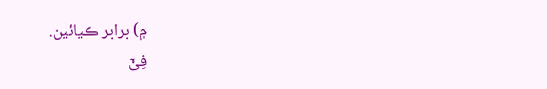۾) برابر ڪيائين.
فِیْۤ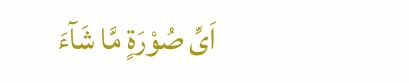اَیِّ صُوْرَةٍ مَّا شَآءَ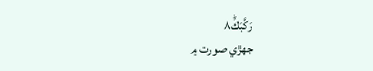رَكَّبَكَؕ۸
جهڙي صورت ۾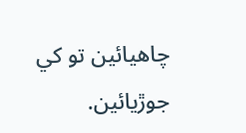چاهيائين تو کي جوڙيائين.